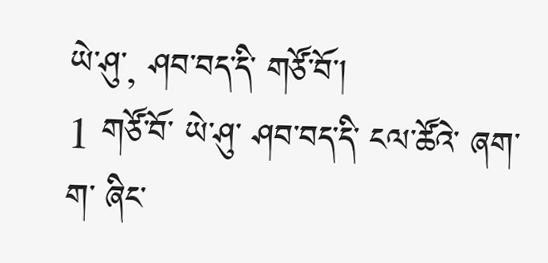ཡེ་ཤུ་, ཤབ་བད་དི་ གཙོ་བོ་།
1 གཙོ་བོ་ ཡེ་ཤུ་ ཤབ་བད་དི་ ངལ་ཚོའེ་ ཞག་ག་ ཞིང་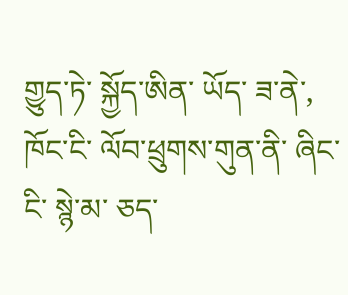གྱུད་ཏེ་ སྐྱོད་ཨིན་ ཡོད་ ཟ་ནེ་, ཁོང་ངི་ ལོབ་ཕྲུགས་གུན་ནི་ ཞིང་ངི་ སྙེ་མ་ ཅད་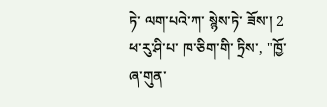ཏེ་ ལག་པའེ་ཀ་ སྙེས་ཏེ་ ཟོས་། 2 ཕ་རུ་ཤི་པ་ ཁ་ཅིག་གི་ ཏྲིས་, "ཁྱོ་ཞ་གུན་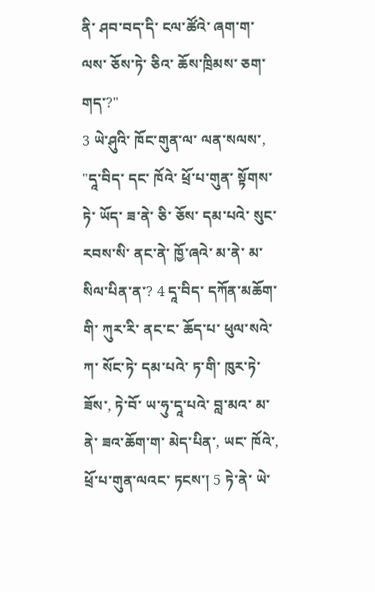ནི་ ཤབ་བད་དི་ ངལ་ཚོའེ་ ཞག་ག་ ལས་ ཅོས་ཏེ་ ཅིའ་ ཆོས་ཁྲིམས་ ཅག་གད་?"
3 ཡེ་ཤུའི་ ཁོང་གུན་ལ་ ལན་སལས་, "དཱ་བིད་ དང་ ཁོའེ་ ཕྲོ་པ་གུན་ སྟོགས་ཏེ་ ཡོད་ ཟ་ནེ་ ཅི་ ཅོས་ དམ་པའེ་ སུང་རབས་སི་ ནང་ནེ་ ཁྱོ་ཞའེ་ མ་ནེ་ མ་སིལ་པིན་ན་? 4 དཱ་བིད་ དཀོན་མཆོག་གི་ ཀུར་རི་ ནང་ང་ ཆོད་པ་ ཕུལ་སའེ་ཀ་ སོང་ཏེ་ དམ་པའེ་ ཏ་གི་ ཁུར་ཏེ་ ཟོས་, ཏེ་བོ་ ཡ་ཧུ་དཱ་པའེ་ བླ་མའ་ མ་ནེ་ ཟའ་ཆོག་ག་ མེད་པིན་, ཡང་ ཁོའེ་, ཕྲོ་པ་གུན་ལའང་ ཏངས་། 5 ཏེ་ནེ་ ཡེ་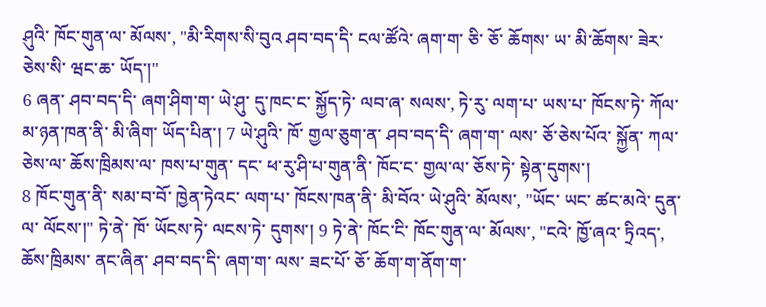ཤུའི་ ཁོང་གུན་ལ་ མོལས་, "མི་རིགས་སི་བུའ ཤབ་བད་དི་ ངལ་ཚོའེ་ ཞག་ག་ ཅི་ ཅོ་ ཆོགས་ ཡ་ མི་ཆོགས་ ཟེར་ཅེས་སི་ ཝང་ཆ་ ཡོད་།"
6 ཞན་ ཤབ་བད་དི་ ཞག་ཤིག་ག་ ཡེ་ཤུ་ དུ་ཁང་ང་ སྐྱོད་ཏེ་ ལབ་ཞ་ སལས་, ཏེ་རུ་ ལག་པ་ ཡས་པ་ ཁོངས་ཏེ་ ཀོལ་ མ་ཉན་ཁན་ནི་ མི་ཞིག་ ཡོད་པིན་། 7 ཡེ་ཤུའི་ ཁོ་ གྱལ་ཅུག་ན་ ཤབ་བད་དི་ ཞག་ག་ ལས་ ཅོ་ཅེས་པོའ་ སྐྱོན་ ཀལ་ཅེས་ལ་ ཆོས་ཁྲིམས་ལ་ ཁས་པ་གུན་ དང་ ཕ་རུ་ཤི་པ་གུན་ནི་ ཁོང་ང་ གྱལ་ལ་ ཅོས་ཏེ་ སྟེན་དུགས་།
8 ཁོང་གུན་ནི་ སམ་བ་བོ་ ཁྱེན་ཏེའང་ ལག་པ་ ཁོངས་ཁན་ནི་ མི་བོའ་ ཡེ་ཤུའི་ མོལས་, "ཡོང་ ཡང་ ཚང་མའེ་ དུན་ལ་ ལོངས་།" ཏེ་ནེ་ ཁོ་ ཡོངས་ཏེ་ ལངས་ཏེ་ དུགས་། 9 ཏེ་ནེ་ ཁོང་ངི་ ཁོང་གུན་ལ་ མོལས་, "ངའེ་ ཁྱོ་ཞའ་ ཏྲིའད་, ཆོས་ཁྲིམས་ ནང་ཞིན་ ཤབ་བད་དི་ ཞག་ག་ ལས་ ཟང་པོ་ ཅོ་ ཆོག་ག་ནོག་ག་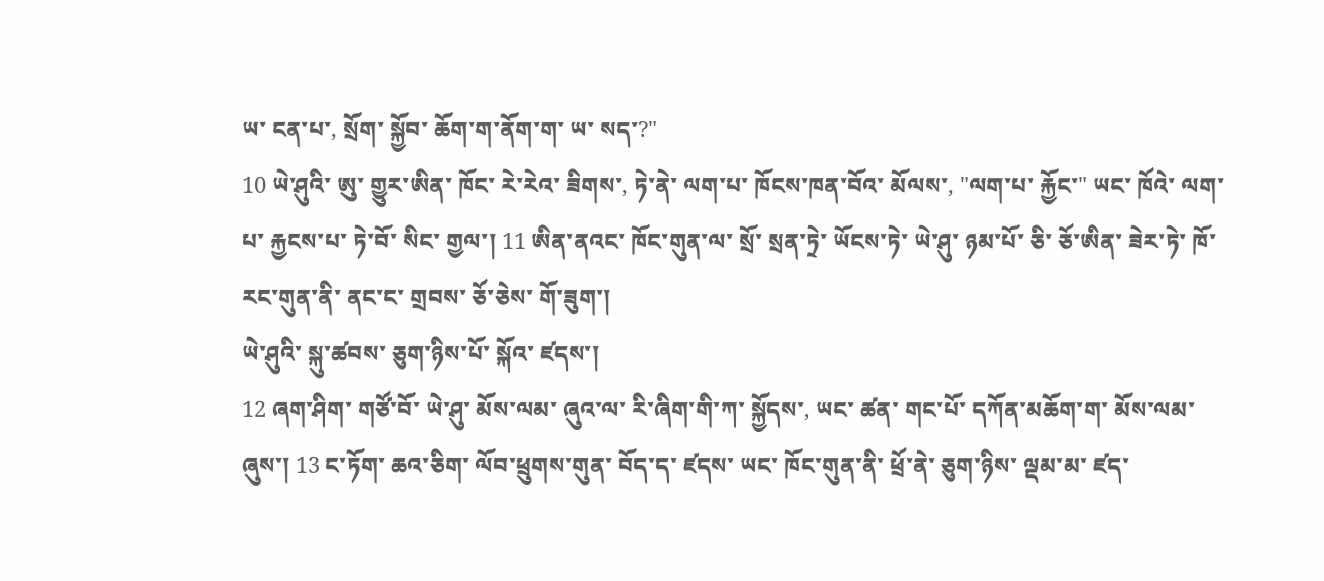ཡ་ ངན་པ་, སྲོག་ སྐྱོབ་ ཆོག་ག་ནོག་ག་ ཡ་ སད་?"
10 ཡེ་ཤུའི་ ཨུ་ གྱུར་ཨིན་ ཁོང་ རེ་རེའ་ ཟིགས་, ཏེ་ནེ་ ལག་པ་ ཁོངས་ཁན་བོའ་ མོལས་, "ལག་པ་ རྐྱོང་" ཡང་ ཁོའེ་ ལག་པ་ རྐྱངས་པ་ ཏེ་བོ་ སིང་ གྱལ་། 11 ཨིན་ནའང་ ཁོང་གུན་ལ་ སྲོ་ སྲན་ཏྲེ་ ཡོངས་ཏེ་ ཡེ་ཤུ་ ཉམ་པོ་ ཅི་ ཅོ་ཨིན་ ཟེར་ཏེ་ ཁོ་རང་གུན་ནི་ ནང་ང་ གྲབས་ ཅོ་ཅེས་ གོ་ཟུག་།
ཡེ་ཤུའི་ སྐུ་ཚབས་ ཅུག་ཉིས་པོ་ སྐོའ་ ཛདས་།
12 ཞག་ཤིག་ གཙོ་བོ་ ཡེ་ཤུ་ མོས་ལམ་ ཞུའ་ལ་ རི་ཞིག་གི་ཀ་ སྐྱོདས་, ཡང་ ཚན་ གང་པོ་ དཀོན་མཆོག་ག་ མོས་ལམ་ ཞུས་། 13 ང་ཏོག་ ཆའ་ཅིག་ ལོབ་ཕྲུགས་གུན་ བོད་ད་ ཛདས་ ཡང་ ཁོང་གུན་ནི་ ཕྲོ་ནེ་ ཅུག་ཉིས་ ལྡམ་མ་ ཛད་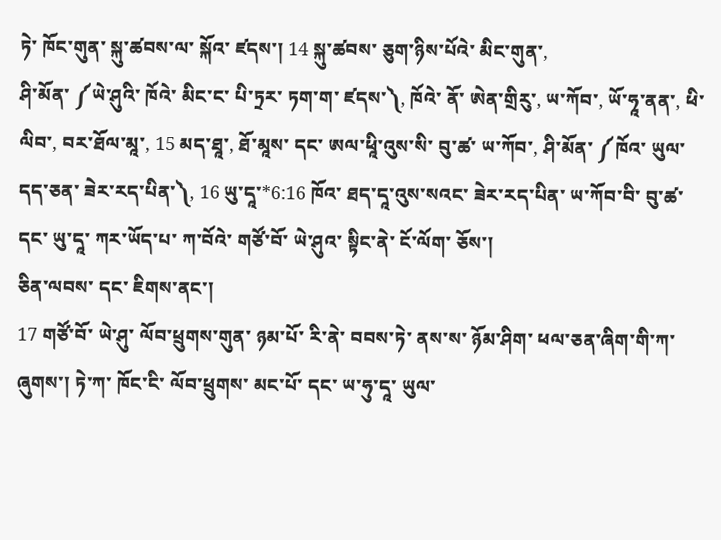ཏེ་ ཁོང་གུན་ སྐུ་ཚབས་ལ་ སྐོའ་ ཛདས་། 14 སྐུ་ཚབས་ ཅུག་ཉིས་པོའེ་ མིང་གུན་,
ཤི་མོན་ ༼ཡེ་ཤུའི་ ཁོའེ་ མིང་ང་ པི་ཏྲར་ ཏག་ག་ ཛདས་༽, ཁོའེ་ ནོ་ ཨེན་གྲིརུ་, ཡ་ཀོབ་, ཡོ་ཧཱ་ནན་, ཕི་ལིབ་, བར་ཐོལ་མཱ་, 15 མད་ཐཱ་, ཐོ་མཱས་ དང་ ཨལ་ཕཱི་འུས་སི་ བུ་ཚ་ ཡ་ཀོབ་, ཤི་མོན་ ༼ཁོའ་ ཡུལ་དད་ཅན་ ཟེར་རད་པིན་༽, 16 ཡུ་དཱ་*6:16 ཁོའ་ ཐད་དཱ་འུས་སའང་ ཟེར་རད་པིན་ ཡ་ཀོབ་བི་ བུ་ཚ་ དང་ ཡུ་དཱ་ ཀར་ཡོད་པ་ ཀ་བོའེ་ གཙོ་བོ་ ཡེ་ཤུའ་ སྟིང་ནེ་ ངོ་ལོག་ ཅོས་།
ཅིན་ལབས་ དང་ ཇིགས་ནང་།
17 གཙོ་བོ་ ཡེ་ཤུ་ ལོབ་ཕྲུགས་གུན་ ཉམ་པོ་ རི་ནེ་ བབས་ཏེ་ ནས་ས་ ཉོམ་ཤིག་ ཕལ་ཅན་ཞིག་གི་ཀ་ ཞུགས་། ཏེ་ཀ་ ཁོང་ངི་ ལོབ་ཕྲུགས་ མང་པོ་ དང་ ཡ་ཧུ་དཱ་ ཡུལ་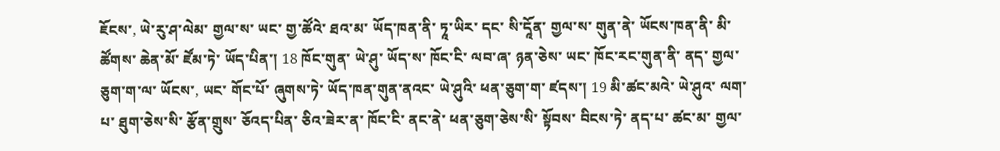ཇོངས་, ཡེ་རུ་ཤ་ལེམ་ གྱལ་ས་ ཡང་ གྱ་ཚོའེ་ ཐའ་མ་ ཡོད་ཁན་ནི་ ཏཱ་ཡིར་ དང་ སི་དཱོན་ གྱལ་ས་ གུན་ནེ་ ཡོངས་ཁན་ནི་ མི་ཚོགས་ ཆེན་མོ་ ཛོམ་ཏེ་ ཡོད་པིན་། 18 ཁོང་གུན་ ཡེ་ཤུ་ ཡོད་ས་ ཁོང་ངི་ ལབ་ཞ་ ཉན་ཅེས་ ཡང་ ཁོང་རང་གུན་ནི་ ནད་ གྱལ་ཅུག་ག་ལ་ ཡོངས་, ཡང་ གོང་པོ་ ཞུགས་ཏེ་ ཡོད་ཁན་གུན་ནའང་ ཡེ་ཤུའི་ ཕན་ཅུག་ག་ ཛདས་། 19 མི་ཚང་མའེ་ ཡེ་ཤུའ་ ལག་པ་ ཐུག་ཅེས་སི་ རྩོན་གྲུས་ ཅོའད་པིན་ ཅིའ་ཟེར་ན་ ཁོང་ངི་ ནང་ནེ་ ཕན་ཅུག་ཅེས་སི་ སྟོབས་ བིངས་ཏེ་ ནད་པ་ ཚང་མ་ གྱལ་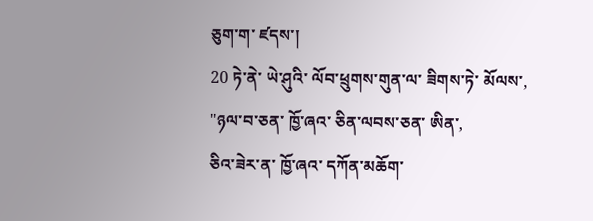ཅུག་ག་ ཛདས་།
20 ཏེ་ནེ་ ཡེ་ཤུའི་ ལོབ་ཕྲུགས་གུན་ལ་ ཟིགས་ཏེ་ མོལས་,
"ཉལ་བ་ཅན་ ཁྱོ་ཞའ་ ཅིན་ལབས་ཅན་ ཨིན་,
ཅིའ་ཟེར་ན་ ཁྱོ་ཞའ་ དཀོན་མཆོག་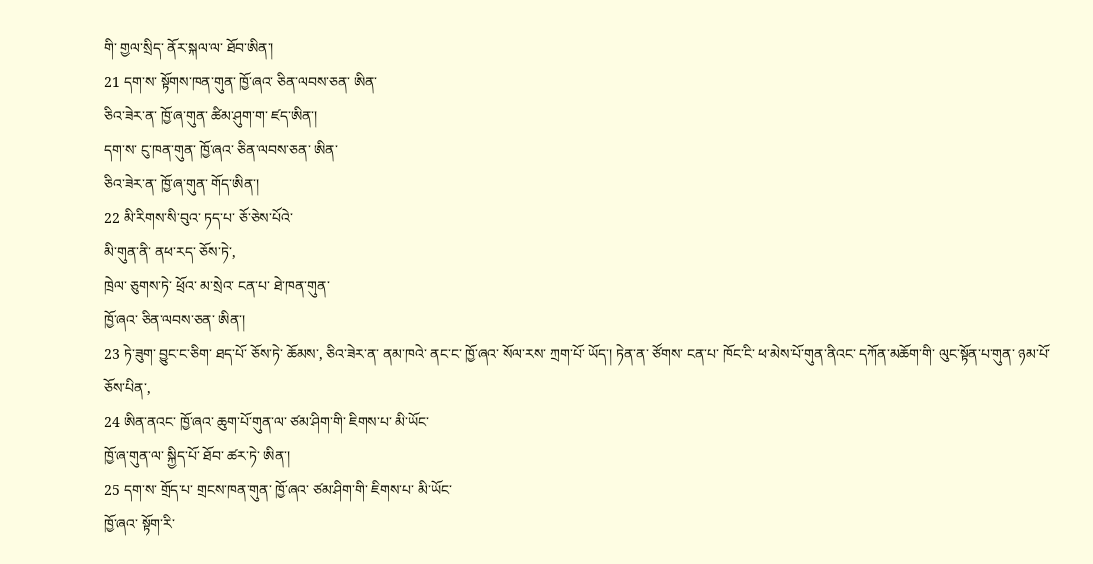གི་ གྱལ་སྲིད་ ནོར་སྐལ་ལ་ ཐོབ་ཨིན་།
21 དག་ས་ སྟོགས་ཁན་གུན་ ཁྱོ་ཞའ་ ཅིན་ལབས་ཅན་ ཨིན་
ཅིའ་ཟེར་ན་ ཁྱོ་ཞ་གུན་ ཚིམ་ཤུག་ག་ ཛད་ཨིན་།
དག་ས་ ངུ་ཁན་གུན་ ཁྱོ་ཞའ་ ཅིན་ལབས་ཅན་ ཨིན་
ཅིའ་ཟེར་ན་ ཁྱོ་ཞ་གུན་ གོད་ཨིན་།
22 མི་རིགས་སི་བུའ་ ཏད་པ་ ཅོ་ཅེས་པོའེ་
མི་གུན་ནི་ ནཕ་རད་ ཅོས་ཏེ་,
ཁྲེལ་ ཅུགས་ཏེ་ ཕྲོའ་ མ་སྲེའ་ ངན་པ་ ཐེ་ཁན་གུན་
ཁྱོ་ཞའ་ ཅིན་ལབས་ཅན་ ཨིན་།
23 ཏེ་ཟུག་ བྱུང་ང་ཅིག་ ཐད་པོ་ ཅོས་ཏེ་ ཆོམས་, ཅིའ་ཟེར་ན་ ནམ་ཁའེ་ ནང་ང་ ཁྱོ་ཞའ་ སོལ་རས་ ཀྲག་པོ་ ཡོད་། ཏེན་ན་ ཙོགས་ ངན་པ་ ཁོང་ངི་ ཕ་མེས་པོ་གུན་ནིའང་ དཀོན་མཆོག་གི་ ལུང་སྟོན་པ་གུན་ ཉམ་པོ་ ཅོས་པིན་,
24 ཨིན་ནའང་ ཁྱོ་ཞའ་ ཆུག་པོ་གུན་ལ་ ཙམ་ཤིག་གི་ ཇིགས་པ་ མི་ཡོང་
ཁྱོ་ཞ་གུན་ལ་ སྐྱིད་པོ་ ཐོབ་ ཚར་ཏེ་ ཨིན་།
25 དག་ས་ གྲོད་པ་ གྲངས་ཁན་གུན་ ཁྱོ་ཞའ་ ཙམ་ཤིག་གི་ ཇིགས་པ་ མི་ཡོང་
ཁྱོ་ཞའ་ སྟོག་རི་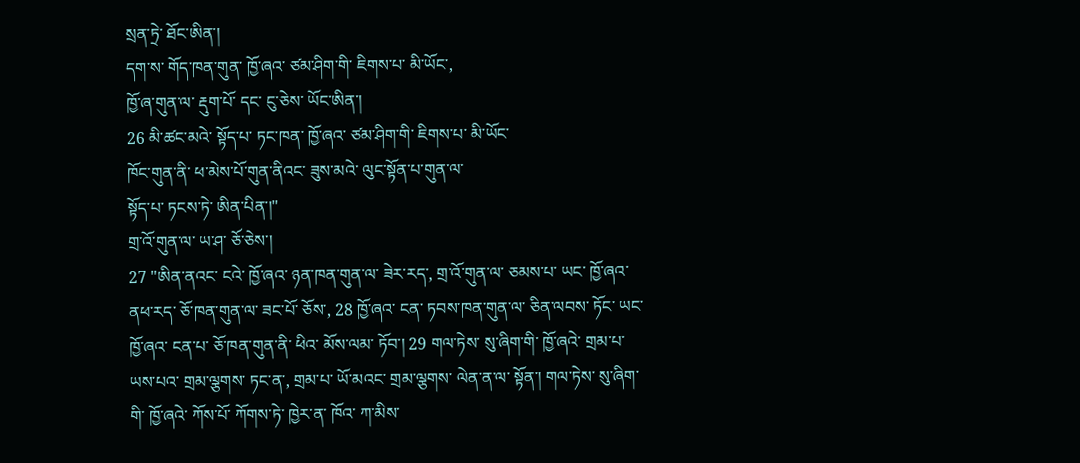སྲན་ཏྲེ་ ཐོང་ཨིན་།
དག་ས་ གོད་ཁན་གུན་ ཁྱོ་ཞའ་ ཙམ་ཤིག་གི་ ཇིགས་པ་ མི་ཡོང་,
ཁྱོ་ཞ་གུན་ལ་ རྡུག་པོ་ དང་ ངུ་ཅེས་ ཡོང་ཨིན་།
26 མི་ཚང་མའེ་ སྟོད་པ་ ཏང་ཁན་ ཁྱོ་ཞའ་ ཙམ་ཤིག་གི་ ཇིགས་པ་ མི་ཡོང་
ཁོང་གུན་ནི་ ཕ་མེས་པོ་གུན་ནིའང་ ཟུས་མའེ་ ལུང་སྟོན་པ་གུན་ལ་
སྟོད་པ་ ཏངས་ཏེ་ ཨིན་པིན་།"
གྲ་འོ་གུན་ལ་ ཡ་ཤ་ ཅོ་ཅེས་།
27 "ཨིན་ནའང་ ངའེ་ ཁྱོ་ཞའ་ ཉན་ཁན་གུན་ལ་ ཟེར་རད་, གྲ་འོ་གུན་ལ་ ཅམས་པ་ ཡང་ ཁྱོ་ཞའ་ ནཕ་རད་ ཅོ་ཁན་གུན་ལ་ ཟང་པོ་ ཅོས་, 28 ཁྱོ་ཞའ་ ངན་ ཏབས་ཁན་གུན་ལ་ ཅིན་ལབས་ ཏོང་ ཡང་ ཁྱོ་ཞའ་ ངན་པ་ ཅོ་ཁན་གུན་ནི་ ཕིའ་ མོས་ལམ་ ཏོབ་། 29 གལ་ཏེས་ སུ་ཞིག་གི་ ཁྱོ་ཞའེ་ གྲམ་པ་ ཡས་པའ་ གྲམ་ལྕགས་ ཏང་ན་, གྲམ་པ་ ཡོ་མའང་ གྲམ་ལྕགས་ ལེན་ན་ལ་ སྟོན་། གལ་ཏེས་ སུ་ཞིག་གི་ ཁྱོ་ཞའེ་ ཀོས་པོ་ ཀོགས་ཏེ་ ཁྱེར་ན་ ཁོའ་ ཀ་མིས་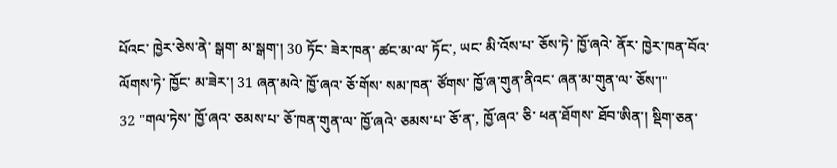པོའང་ ཁྱེར་ཅེས་ནེ་ སྒག་ མ་སྒག་། 30 ཏོང་ ཟེར་ཁན་ ཚང་མ་ལ་ ཏོང་, ཡང་ མི་འོས་པ་ ཅོས་ཏེ་ ཁྱོ་ཞའེ་ ནོར་ ཁྱེར་ཁན་བོའ་ ལོགས་ཏེ་ ཁྱོང་ མ་ཟེར་། 31 ཞན་མའེ་ ཁྱོ་ཞའ་ ཅོ་གོས་ སམ་ཁན་ ཙོགས་ ཁྱོ་ཞ་གུན་ནིའང་ ཞན་མ་གུན་ལ་ ཅོས་།"
32 "གལ་ཏེས་ ཁྱོ་ཞའ་ ཅམས་པ་ ཅོ་ཁན་གུན་ལ་ ཁྱོ་ཞའེ་ ཅམས་པ་ ཅོ་ན་, ཁྱོ་ཞའ་ ཅི་ ཕན་ཐོགས་ ཐོབ་ཨིན་། སྡིག་ཅན་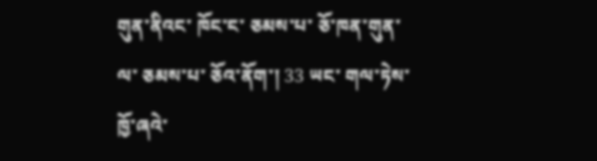གུན་ནིའང་ ཁོང་ང་ ཅམས་པ་ ཅོ་ཁན་གུན་ལ་ ཅམས་པ་ ཅོའ་ནོག་། 33 ཡང་ གལ་ཏེས་ ཁྱོ་ཞའེ་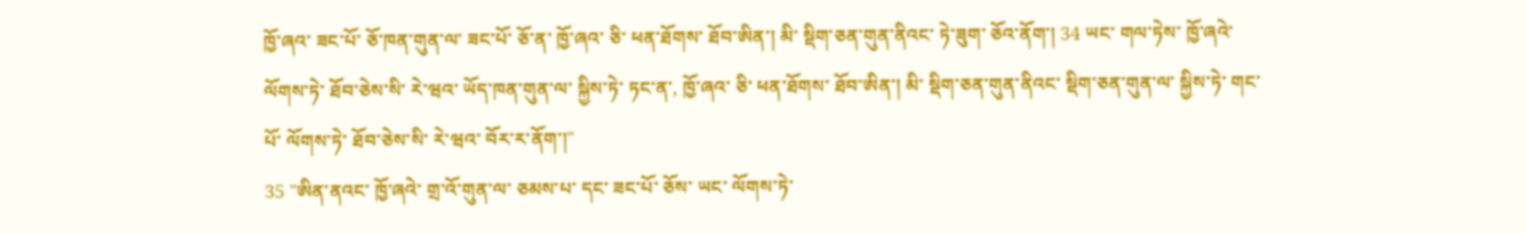ཁྱོ་ཞའ་ ཟང་པོ་ ཅོ་ཁན་གུན་ལ་ ཟང་པོ་ ཅོ་ན་ ཁྱོ་ཞའ་ ཅི་ ཕན་ཐོགས་ ཐོབ་ཨིན་། མི་ སྡིག་ཅན་གུན་ནིའང་ ཏེ་ཟུག་ ཅོའ་ནོག་། 34 ཡང་ གལ་ཏེས་ ཁྱོ་ཞའེ་ ལོགས་ཏེ་ ཐོབ་ཅེས་སི་ རེ་ཝའ་ ཡོད་ཁན་གུན་ལ་ སྐྱིས་ཏེ་ ཏང་ན་, ཁྱོ་ཞའ་ ཅི་ ཕན་ཐོགས་ ཐོབ་ཨིན་། མི་ སྡིག་ཅན་གུན་ནིའང་ སྡིག་ཅན་གུན་ལ་ སྐྱིས་ཏེ་ གང་པོ་ ལོགས་ཏེ་ ཐོབ་ཅེས་སི་ རེ་ཝའ་ བོར་ར་ནོག་།"
35 "ཨིན་ནའང་ ཁྱོ་ཞའེ་ གྲ་འོ་གུན་ལ་ ཅམས་པ་ དང་ ཟང་པོ་ ཅོས་ ཡང་ ལོགས་ཏེ་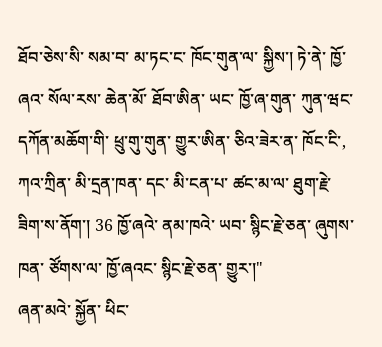ཐོབ་ཅེས་སི་ སམ་བ་ མ་ཏང་ང་ ཁོང་གུན་ལ་ སྐྱིས་། ཏེ་ནེ་ ཁྱོ་ཞའ་ སོལ་རས་ ཆེན་མོ་ ཐོབ་ཨིན་ ཡང་ ཁྱོ་ཞ་གུན་ ཀུན་ཝང་ དཀོན་མཆོག་གི་ ཕྲུ་གུ་གུན་ གྱུར་ཨིན་ ཅིའ་ཟེར་ན་ ཁོང་ངི་, ཀའ་ཀྲིན་ མི་དྲན་ཁན་ དང་ མི་ངན་པ་ ཚང་མ་ལ་ ཐུག་རྗེ་ ཟིག་ས་ནོག་། 36 ཁྱོ་ཞའེ་ ནམ་ཁའེ་ ཡབ་ སྙིང་རྗེ་ཅན་ ཞུགས་ཁན་ ཙོགས་ལ་ ཁྱོ་ཞའང་ སྙིང་རྗེ་ཅན་ གྱུར་།"
ཞན་མའེ་ སྐྱོན་ ཕིང་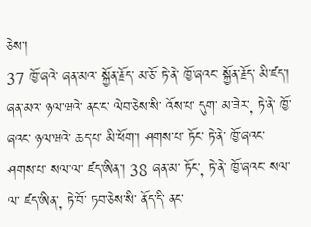ཅེས་།
37 ཁྱོ་ཞའེ་ ཞན་མའ་ སྐྱོན་རྗོད་ མ་ཅོ་ ཏེ་ནེ་ ཁྱོ་ཞའང་ སྐྱོན་རྗོད་ མི་ཛད་། ཞན་མའ་ ཉལ་ཝའེ་ ནང་ང་ ལེབ་ཅེས་སི་ འོས་པ་ དུག་ མ་ཟེར་, ཏེ་ནེ་ ཁྱོ་ཞའང་ ཉལ་ཝའེ་ ཆད་པ་ མི་ཕོག་། ཤགས་པ་ ཏོང་ ཏེ་ནེ་ ཁྱོ་ཞའང་ ཤགས་པ་ སལ་ལ་ ཛད་ཨིན་། 38 ཞན་མ་ ཏོང་, ཏེ་ནེ་ ཁྱོ་ཞའང་ སལ་ལ་ ཛད་ཨིན་, ཏེ་བོ་ ཏབ་ཅེས་སི་ ནོད་དི་ ནང་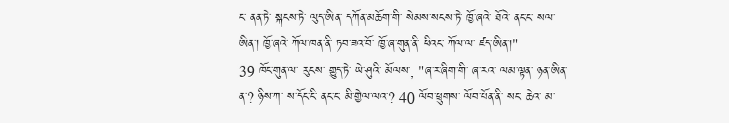ང་ ནན་ཏེ་ སྐངས་ཏེ་ ལུད་ཨིན་ དཀོན་མཆོག་གི་ སེམས་སངས་ཏེ་ ཁྱོ་ཞའེ་ ཐོའེ་ ནང་ང་ སལ་ཨིན་། ཁྱོ་ཞའེ་ ཀོལ་ཁན་ནི་ ཏབ་ཟའ་བོ་ ཁྱོ་ཞ་གུན་ནི་ ཕིའང་ ཀོལ་ལ་ ཛད་ཨིན་།"
39 ཁོང་གུན་ལ་ རུངས་ གྱུད་ཏེ་ ཡེ་ཤུའི་ མོལས་, "ཞ་ར་ཞིག་གི་ ཞ་རའ་ ལམ་ལྟན་ ཉན་ཨིན་ན་? ཉིས་ཀ་ ས་དོང་ངི་ ནང་ང་ མི་གྱེལ་ལའ་? 40 ལོབ་ཕྲུགས་ ལོབ་པོན་ནི་ སང་ ཆེའ་ མ་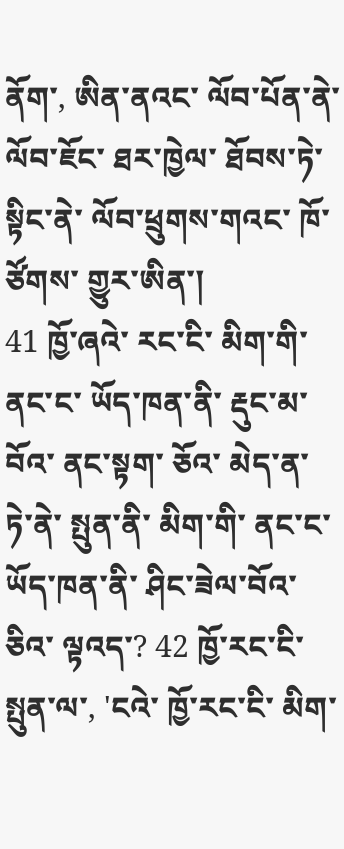ནོག་, ཨིན་ནའང་ ལོབ་པོན་ནེ་ ལོབ་ཇོང་ ཐར་ཁྱེལ་ ཐོབས་ཏེ་ སྟིང་ནེ་ ལོབ་ཕྲུགས་གའང་ ཁོ་ ཙོགས་ གྱུར་ཨིན་།
41 ཁྱོ་ཞའེ་ རང་ངི་ མིག་གི་ ནང་ང་ ཡོད་ཁན་ནི་ རྡུང་མ་བོའ་ ནང་སྟག་ ཅོའ་ མེད་ན་ ཏེ་ནེ་ སྤུན་ནི་ མིག་གི་ ནང་ང་ ཡོད་ཁན་ནི་ ཤིང་ཟེལ་བོའ་ ཅིའ་ ལྟའད་? 42 ཁྱོ་རང་ངི་ སྤུན་ལ་, 'ངའེ་ ཁྱོ་རང་ངི་ མིག་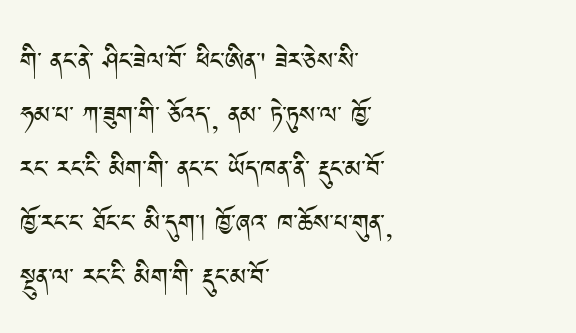གི་ ནང་ནེ་ ཤིང་ཟེལ་བོ་ ཕིང་ཨིན་' ཟེར་ཅེས་སི་ ཧམ་པ་ ཀ་ཟུག་གི་ ཅོའད་, ནམ་ ཏེ་ཏུས་ལ་ ཁྱོ་རང་ རང་ངི་ མིག་གི་ ནང་ང་ ཡོད་ཁན་ནི་ རྡུང་མ་བོ་ ཁྱོ་རང་ང་ ཐོང་ང་ མི་དུག་། ཁྱོ་ཞའ་ ཁ་ཆོས་པ་གུན་, སྔུན་ལ་ རང་ངི་ མིག་གི་ རྡུང་མ་བོ་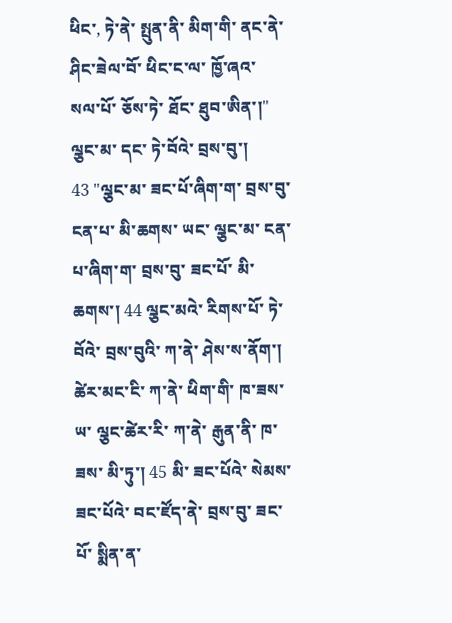ཕིང་, ཏེ་ནེ་ སྤུན་ནི་ མིག་གི་ ནང་ནེ་ ཤིང་ཟེལ་བོ་ ཕིང་ང་ལ་ ཁྱོ་ཞའ་ སལ་པོ་ ཅོས་ཏེ་ ཐོང་ ཐུབ་ཨིན་།"
ལྕང་མ་ དང་ ཏེ་བོའེ་ བྲས་བུ་།
43 "ལྕང་མ་ ཟང་པོ་ཞིག་ག་ བྲས་བུ་ ངན་པ་ མི་ཆགས་ ཡང་ ལྕང་མ་ ངན་པ་ཞིག་ག་ བྲས་བུ་ ཟང་པོ་ མི་ཆགས་། 44 ལྕང་མའེ་ རིགས་པོ་ ཏེ་བོའེ་ བྲས་བུའི་ ཀ་ནེ་ ཤེས་ས་ནོག་། ཚེར་མང་ངི་ ཀ་ནེ་ ཕིག་གི་ ཁ་ཟས་ ཡ་ ལྕང་ཚེར་རི་ ཀ་ནེ་ རྒུན་ནི་ ཁ་ཟས་ མི་ཏུ་། 45 མི་ ཟང་པོའེ་ སེམས་ ཟང་པོའེ་ བང་ཛོད་ནེ་ བྲས་བུ་ ཟང་པོ་ སྨིན་ན་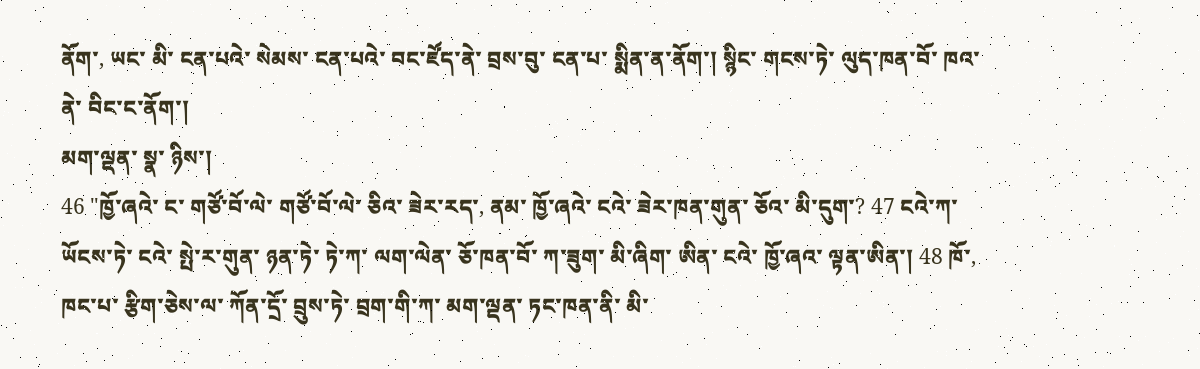ནོག་, ཡང་ མི་ ངན་པའེ་ སེམས་ ངན་པའེ་ བང་ཛོད་ནེ་ བྲས་བུ་ ངན་པ་ སྨིན་ན་ནོག་། སྙིང་ གངས་ཏེ་ ལུད་ཁན་བོ་ ཁའ་ནེ་ བིང་ང་ནོག་།
མག་ལྡན་ སྣ་ ཉིས་།
46 "ཁྱོ་ཞའེ་ ང་ གཙོ་བོ་ལེ་ གཙོ་བོ་ལེ་ ཅིའ་ ཟེར་རད་, ནམ་ ཁྱོ་ཞའེ་ ངའེ་ ཟེར་ཁན་གུན་ ཅོའ་ མི་དུག་? 47 ངའེ་ཀ་ ཡོངས་ཏེ་ ངའེ་ སྤེ་ར་གུན་ ཉན་ཏེ་ ཏེ་ཀ་ ལག་ལེན་ ཅོ་ཁན་བོ་ ཀ་ཟུག་ མི་ཞིག་ ཨིན་ ངའེ་ ཁྱོ་ཞའ་ ལྟན་ཨིན་། 48 ཁོ་, ཁང་པ་ རྩིག་ཅེས་ལ་ ཀོན་དྲོ་ བྲུས་ཏེ་ བྲག་གི་ཀ་ མག་ལྡན་ ཏང་ཁན་ནི་ མི་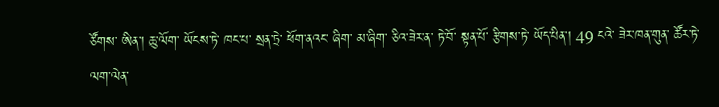ཙོགས་ ཨིན་། ཆུ་ལོག་ ཡོངས་ཏེ་ ཁང་པ་ སྲན་ཏྲེ་ ཕོག་ནའང་ ཞིག་ མ་ཞིག་ ཅིའ་ཟེར་ན་ ཏེ་བོ་ སྟན་པོ་ རྩིགས་ཏེ་ ཡོད་པིན་། 49 ངའེ་ ཟེར་ཁན་གུན་ ཚོར་ཏེ་ ལག་ལེན་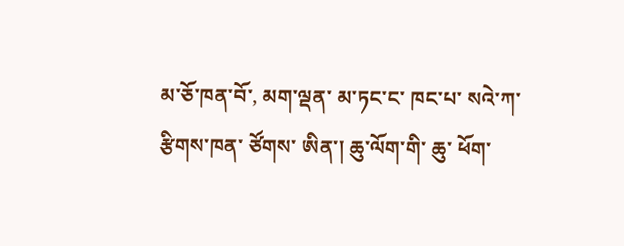མ་ཅོ་ཁན་བོ་, མག་ལྡན་ མ་ཏང་ང་ ཁང་པ་ སའེ་ཀ་ རྩིགས་ཁན་ ཙོགས་ ཨིན་། ཆུ་ལོག་གི་ ཆུ་ ཕོག་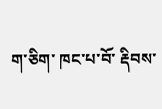ག་ཅིག་ ཁང་པ་བོ་ རྡིབས་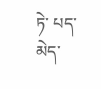ཏེ་ པད་ མེད་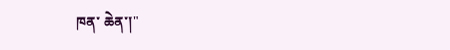ཁན་ ཆེན་།"